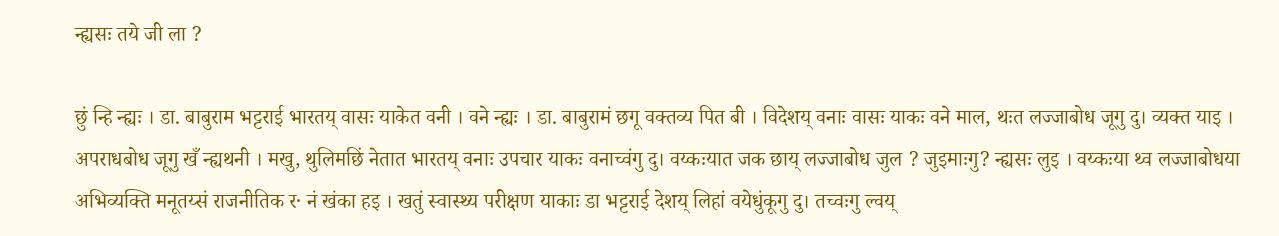न्ह्यसः तये जी ला ?

छुं न्हि न्ह्यः । डा. बाबुराम भट्टराई भारतय् वासः याकेत वनी । वने न्ह्यः । डा. बाबुरामं छगू वक्तव्य पित बी । विदेशय् वनाः वासः याकः वने माल, थःत लज्जाबोध जूगु दु। व्यक्त याइ । अपराधबोध जूगु खँ न्ह्यथनी । मखु, थुलिमछिं नेतात भारतय् वनाः उपचार याकः वनाच्वंगु दु। वय्कःयात जक छाय् लज्जाबोध जुल ? जुइमाःगु? न्ह्यसः लुइ । वय्कःया थ्व लज्जाबोधया अभिव्यक्ति मनूतय्सं राजनीतिक र· नं खंका हइ । खतुं स्वास्थ्य परीक्षण याकाः डा भट्टराई देशय् लिहां वयेधुंकूगु दु। तच्वःगु ल्वय्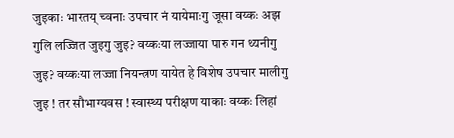जुइकाः भारतय् च्वनाः उपचार नं यायेमाःगु जूसा वय्कः अझ गुलि लज्जित जुइगु जुइ? वय्कःया लज्जाया पारु गन थ्यनीगु जुइ? वय्कःया लज्जा नियन्त्रण यायेत हे विशेष उपचार मालीगु जुइ ! तर सौभाग्यवस ! स्वास्थ्य परीक्षण याकाः वय्कः लिहां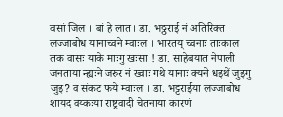वसां जिल । बां हे लात। डा. भठ्ठराई नं अतिरिक्त लज्जाबोध यानाच्वने म्वाःल । भारतय् च्वनाः ताःकाल तक वासः याके माःगु खःसा ! डा. साहेबयात नेपाली जनताया न्ह्यःने जरुर नं ख्वाः गथे यानाः क्यने धइथें जुइगु जुइ? व संकट फये म्वाःल । डा. भट्टराईया लज्जाबोध शायद वय्कःया राष्ट्रवादी चेतनाया कारणं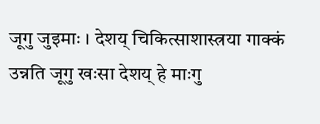जूगु जुइमाः । देशय् चिकित्साशास्त्रया गाक्कं उन्नति जूगु खःसा देशय् हे माःगु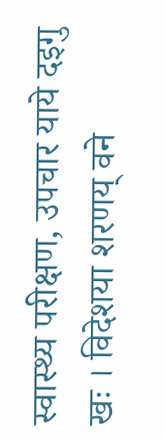स्वास्थ्य परीक्षण, उपचार याये दइगु खः । विदेशया शरणय् वने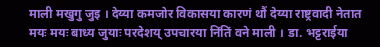माली मखुगु जुइ । देय्या कमजोर विकासया कारणं थौं देय्या राष्ट्रवादी नेतात मयः मयः बाध्य जुयाः परदेशय् उपचारया निंतिं वने माली । डा. भट्टराईया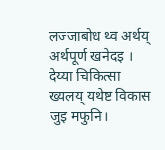लज्जाबोध थ्व अर्थय् अर्थपूर्ण खनेदइ । देय्या चिकित्सा ख्यलय् यथेष्ट विकास जुइ मफुनि।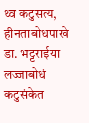थ्व कटुसत्य, हीनताबोधपाखे डा. भट्टराईया लज्जाबोधं कटुसंकेत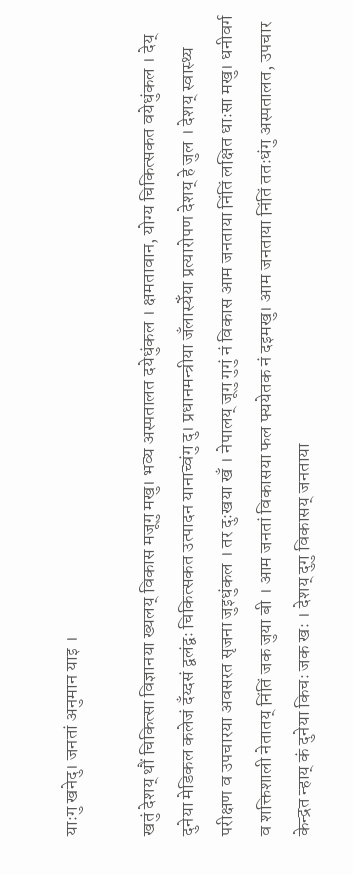याःगु खनेदु। जनतां अनुमान याइ ।

खतुं देशय् थौं चिकित्सा विज्ञानया ख्यलय् विकास मजूगु मखु। भव्य अस्पतालत दयेधुंकल । क्षमतावान, योग्य चिकित्सकत वयेधुंकल । देय् दुनेया मेडिकल कलेजं दँय्दसं द्वलंद्वः चिकित्सकत उत्पादन यानाच्वंगु दु। प्रधानमन्त्रीया जँलास्येँया प्रत्यारोपण देशय् हे जुल । देशय् स्वास्थ्य परीक्षण व उपचारया अवसरत सृजना जुइधुंकल । तर दुःखया खँ । नेपालय् जूगु गुगुं नं विकास आम जनताया निंतिं लक्षित धाःसा मखु। धनीवर्ग व शक्तिशाली नेतातय् निंतिं जक जुया बी । आम जनतां विकासया फल फ्ययेतक नं दइमखु। आम जनताया निंतिं ततःधंगु अस्पतालत, उपचार केन्द्रत न्हाय् कं दुनेया किचः जक खः । देशय् दुगु विकासय् जनताया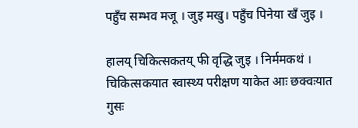पहुँच सम्भव मजू । जुइ मखु। पहुँच पिनेया खँ जुइ ।

हालय् चिकित्सकतय् फी वृद्धि जुइ । निर्ममकथं । चिकित्सकयात स्वास्थ्य परीक्षण याकेत आः छक्वःयात गुसः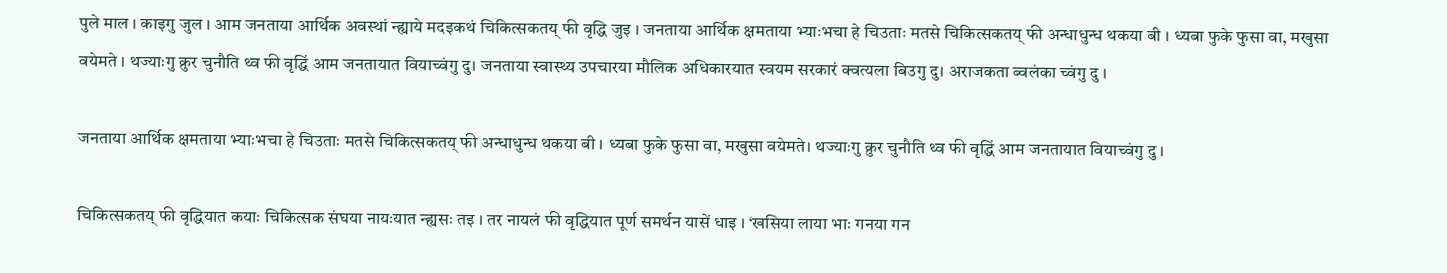पुले माल । काइगु जुल । आम जनताया आर्थिक अवस्थां न्ह्याये मदइकथं चिकित्सकतय् फी वृद्धि जुइ । जनताया आर्थिक क्षमताया भ्याःभचा हे चिउताः मतसे चिकित्सकतय् फी अन्धाधुन्ध थकया बी । ध्यबा फुके फुसा वा, मखुसा वयेमते । थज्याःगु क्रुर चुनौति थ्व फी वृद्धिं आम जनतायात वियाच्वंगु दु। जनताया स्वास्थ्य उपचारया मौलिक अधिकारयात स्वयम सरकारं क्वत्यला बिउगु दु। अराजकता ब्वलंका च्वंगु दु ।

जनताया आर्थिक क्षमताया भ्याःभचा हे चिउताः मतसे चिकित्सकतय् फी अन्धाधुन्ध थकया बी । ध्यबा फुके फुसा वा, मखुसा वयेमते। थज्याःगु क्रुर चुनौति थ्व फी वृद्धिं आम जनतायात वियाच्वंगु दु ।

चिकित्सकतय् फी वृद्धियात कयाः चिकित्सक संघया नायःयात न्ह्यसः तइ । तर नायलं फी वृद्धियात पूर्ण समर्थन यासें धाइ । ‘खसिया लाया भाः गनया गन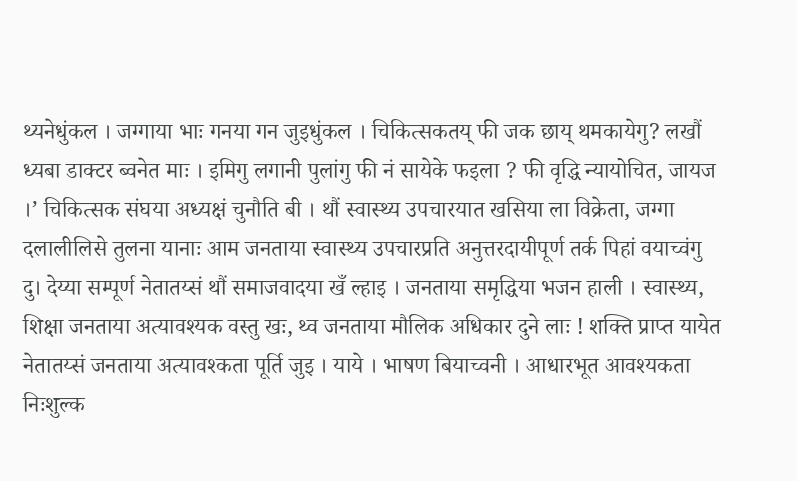थ्यनेधुंकल । जग्गाया भाः गनया गन जुइधुंकल । चिकित्सकतय् फी जक छाय् थमकायेगु? लखौं ध्यबा डाक्टर ब्वनेत माः । इमिगु लगानी पुलांगु फी नं सायेके फइला ? फी वृद्धि न्यायोचित, जायज ।’ चिकित्सक संघया अध्यक्षं चुनौति बी । थौं स्वास्थ्य उपचारयात खसिया ला विक्रेता, जग्गा दलालीलिसे तुलना यानाः आम जनताया स्वास्थ्य उपचारप्रति अनुत्तरदायीपूर्ण तर्क पिहां वयाच्वंगु दु। देय्या सम्पूर्ण नेतातय्सं थौं समाजवादया खँ ल्हाइ । जनताया समृद्धिया भजन हाली । स्वास्थ्य, शिक्षा जनताया अत्यावश्यक वस्तु खः, थ्व जनताया मौलिक अधिकार दुने लाः ! शक्ति प्राप्त यायेत नेतातय्सं जनताया अत्यावश्कता पूर्ति जुइ । याये । भाषण बियाच्वनी । आधारभूत आवश्यकता निःशुल्क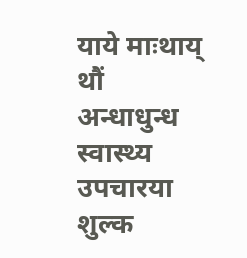याये माःथाय् थौं अन्धाधुन्ध स्वास्थ्य उपचारया शुल्क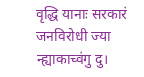वृद्धि यानाः सरकारं जनविरोधी ज्या न्ह्याकाच्वंगु दु।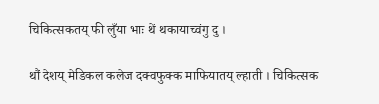चिकित्सकतय् फी लुँया भाः थें थकायाच्वंगु दु ।

थौं देशय् मेडिकल कलेज दक्वफुक्क माफियातय् ल्हाती । चिकित्सक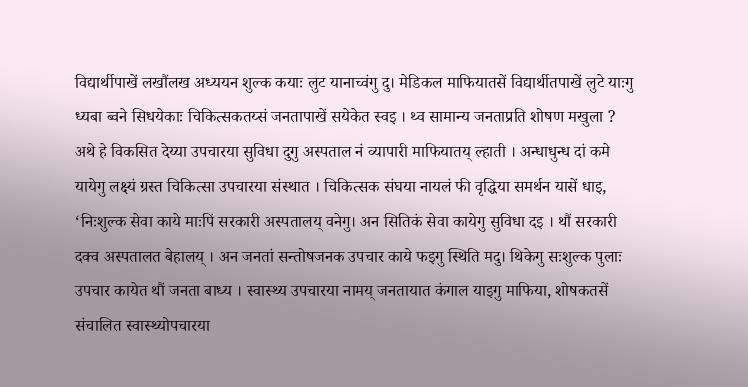विद्यार्थीपाखें लखौंलख अध्ययन शुल्क कयाः लुट यानाच्वंगु दु। मेडिकल माफियातसें विद्यार्थीतपाखें लुटे याःगु ध्यबा ब्वने सिधयेकाः चिकित्सकतय्सं जनतापाखें सयेकेत स्वइ । थ्व सामान्य जनताप्रति शोषण मखुला ? अथे हे विकसित देय्या उपचारया सुविधा दुगु अस्पताल नं व्यापारी माफियातय् ल्हाती । अन्धाधुन्ध दां कमे यायेगु लक्ष्यं ग्रस्त चिकित्सा उपचारया संस्थात । चिकित्सक संघया नायलं फी वृद्धिया समर्थन यासें धाइ, ‘निःशुल्क सेवा काये माःपिं सरकारी अस्पतालय् वनेगु। अन सितिकं सेवा कायेगु सुविधा दइ । थौं सरकारी दक्व अस्पतालत बेहालय् । अन जनतां सन्तोषजनक उपचार काये फइगु स्थिति मदु। थिकेगु सःशुल्क पुलाः उपचार कायेत थौं जनता बाध्य । स्वास्थ्य उपचारया नामय् जनतायात कंगाल याइगु माफिया, शोषकतसें संचालित स्वास्थ्योपचारया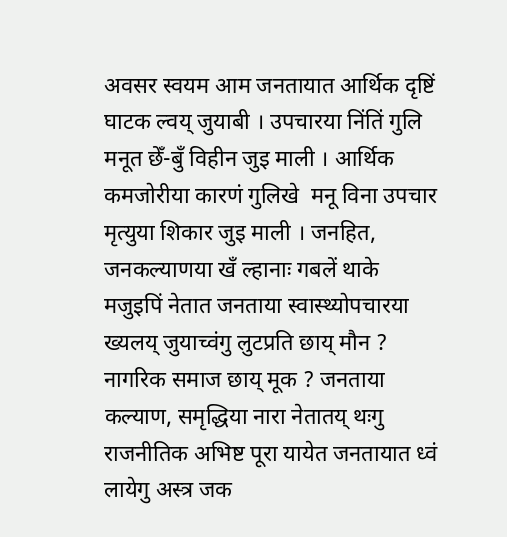अवसर स्वयम आम जनतायात आर्थिक दृष्टिं घाटक ल्वय् जुयाबी । उपचारया निंतिं गुलि मनूत छेँ-बुँ विहीन जुइ माली । आर्थिक कमजोरीया कारणं गुलिखे  मनू विना उपचार मृत्युया शिकार जुइ माली । जनहित, जनकल्याणया खँ ल्हानाः गबलें थाके मजुइपिं नेतात जनताया स्वास्थ्योपचारया ख्यलय् जुयाच्वंगु लुटप्रति छाय् मौन ? नागरिक समाज छाय् मूक ? जनताया कल्याण, समृद्धिया नारा नेतातय् थःगु राजनीतिक अभिष्ट पूरा यायेत जनतायात ध्वं लायेगु अस्त्र जक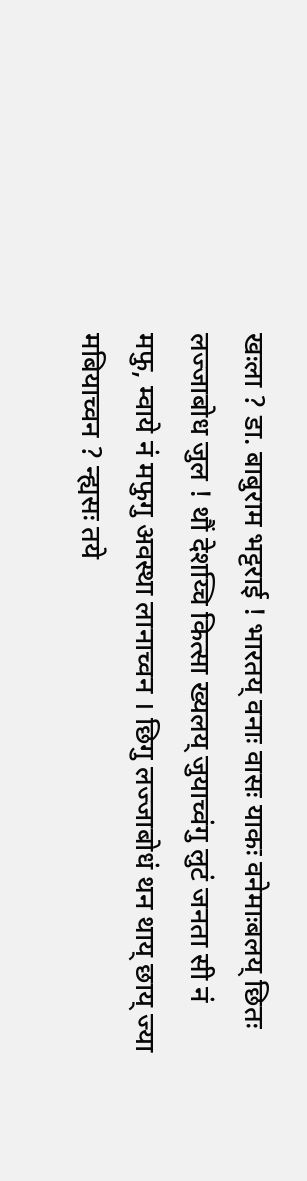खःला ? डा. बाबुराम भट्टराई ! भारतय् वनाः वासः याकः वनेमाःबलय् छितः लज्जाबोध जुल ! थौं देशय्चि कित्सा ख्यलय् जुयाच्वंगु लुटं जनता सी नं मफु, म्वाये नं मफुगु अवस्था लानाच्वन । छिगु लज्जाबोधं थन थाय् छाय् ज्या मबियाच्वन ? न्ह्यसः तये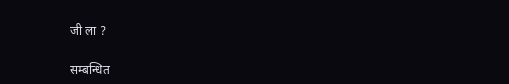जी ला ?

सम्बन्धित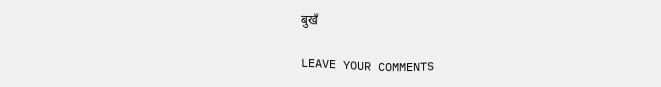बुखँ

LEAVE YOUR COMMENTS